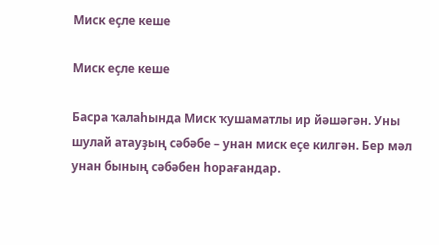Миск еҫле кеше

Миск еҫле кеше

Басра ҡалаһында Миск ҡушаматлы ир йәшәгән. Уны шулай атауҙың сәбәбе – унан миск еҫе килгән. Бер мәл унан бының сәбәбен һорағандар.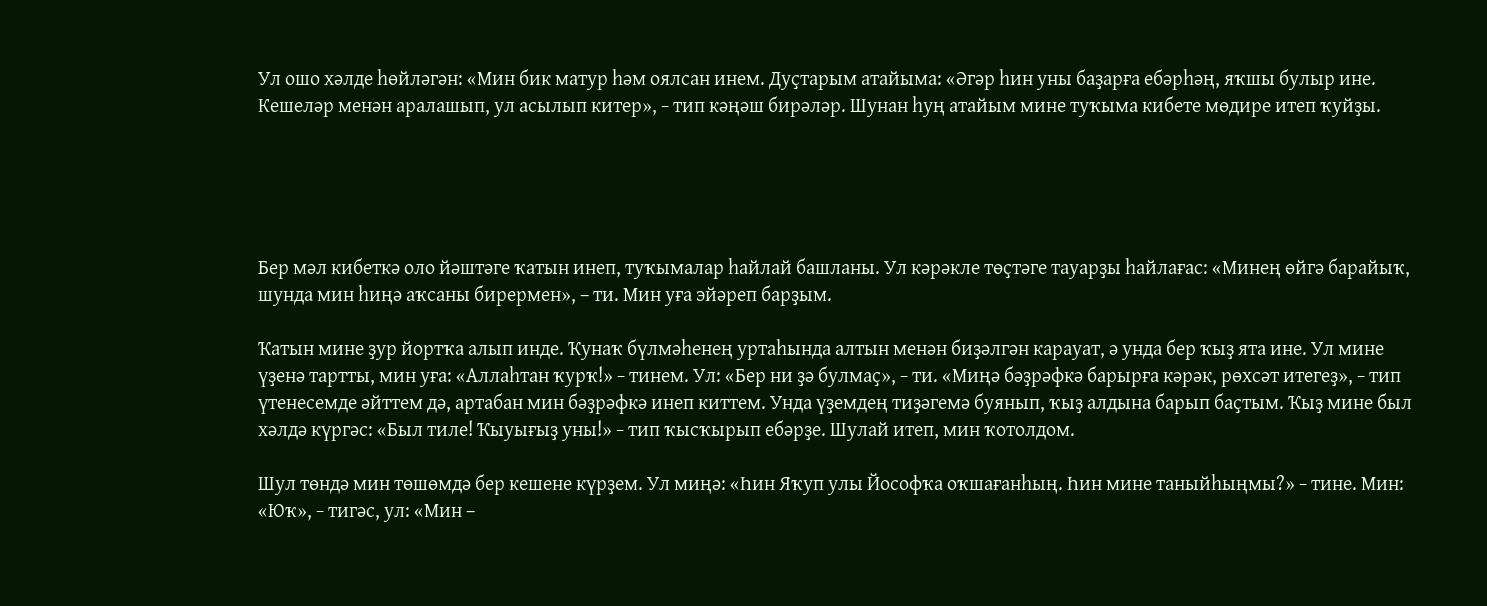Ул ошо хәлде һөйләгән: «Мин бик матур һәм оялсан инем. Дуҫтарым атайыма: «Әгәр һин уны баҙарға ебәрһәң, яҡшы булыр ине. Кешеләр менән аралашып, ул асылып китер», − тип кәңәш бирәләр. Шунан һуң атайым мине туҡыма кибете мөдире итеп ҡуйҙы.





Бер мәл кибеткә оло йәштәге ҡатын инеп, туҡымалар һайлай башланы. Ул кәрәкле төҫтәге тауарҙы һайлағас: «Минең өйгә барайыҡ, шунда мин һиңә аҡсаны бирермен», – ти. Мин уға эйәреп барҙым.

Ҡатын мине ҙур йортҡа алып инде. Ҡунаҡ бүлмәһенең уртаһында алтын менән биҙәлгән карауат, ә унда бер ҡыҙ ята ине. Ул мине үҙенә тартты, мин уға: «Аллаһтан ҡурҡ!» − тинем. Ул: «Бер ни ҙә булмаҫ», − ти. «Миңә бәҙрәфкә барырға кәрәк, рөхсәт итегеҙ», − тип үтенесемде әйттем дә, артабан мин бәҙрәфкә инеп киттем. Унда үҙемдең тиҙәгемә буянып, ҡыҙ алдына барып баҫтым. Ҡыҙ мине был хәлдә күргәс: «Был тиле! Ҡыуығыҙ уны!» − тип ҡысҡырып ебәрҙе. Шулай итеп, мин ҡотолдом.

Шул төндә мин төшөмдә бер кешене күрҙем. Ул миңә: «Һин Яҡуп улы Йософҡа оҡшағанһың. Һин мине таныйһыңмы?» − тине. Мин: «Юҡ», − тигәс, ул: «Мин –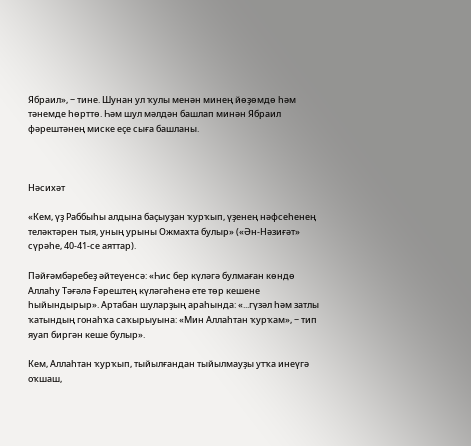Ябраил», − тине. Шунан ул ҡулы менән минең йөҙөмдө һәм тәнемде һөрттө. Һәм шул мәлдән башлап минән Ябраил фәрештәнең миске еҫе сыға башланы.



Нәсихәт

«Кем, үҙ Раббыһы алдына баҫыуҙан ҡурҡып, үҙенең нәфсеһенең теләктәрен тыя, уның урыны Ожмахта булыр» («Ән-Нәзиғәт» сүрәһе, 40-41-се аяттар).

Пәйғәмбәребеҙ әйтеүенсә: «Һис бер күләгә булмаған көндө Аллаһу Тәғәлә Ғәрештең күләгәһенә ете төр кешене һыйындырыр». Артабан шуларҙың араһында: «...гүзәл һәм затлы ҡатындың гонаһҡа саҡырыуына: «Мин Аллаһтан ҡурҡам», − тип яуап биргән кеше булыр».

Кем, Аллаһтан ҡурҡып, тыйылғандан тыйылмауҙы утҡа инеүгә оҡшаш,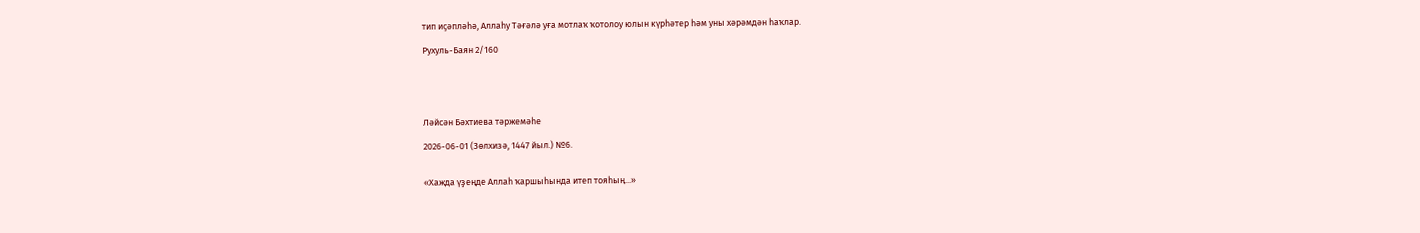тип иҫәпләһә, Аллаһу Тәғәлә уға мотлаҡ ҡотолоу юлын күрһәтер һәм уны хәрәмдән һаҡлар.

Рухуль-Баян 2/160





Ләйсән Бәхтиева тәржемәһе

2026-06-01 (Зөлхизә, 1447 йыл.) №6.


«Хажда үҙеңде Аллаһ ҡаршыһында итеп тояһың...»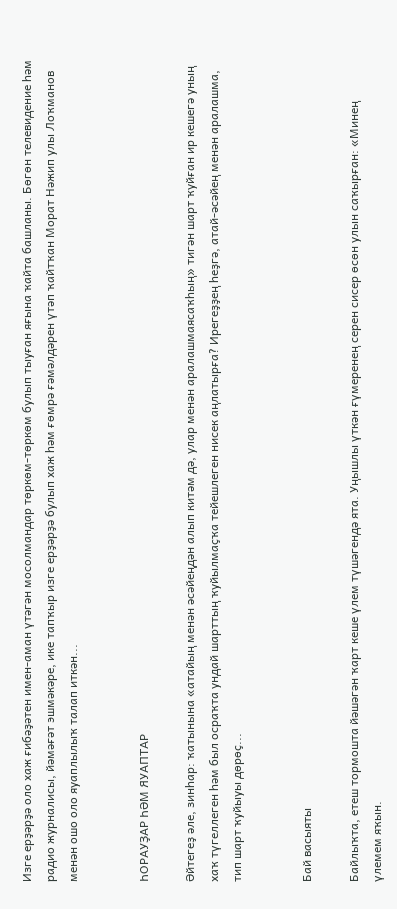Изге ерҙәрҙә оло хаж ғибәҙәтен имен-аман үтәгән мосолмандар төркөм-төркөм булып тыуған яғына ҡайта башланы. Бөгөн телевидение һәм радио журналисы, йәмәғәт эшмәкәре, ике тапҡыр изге ерҙәрҙә булып хаж һәм ғөмрә ғәмәлдәрен үтәп ҡайтҡан Морат Нәжип улы Лоҡманов менән ошо оло яуаплылыҡ талап иткән...


ҺОРАУҘАР ҺӘМ ЯУАПТАР

Әйтегеҙ әле, зинһар: ҡатынына «атайың менән әсәйеңдән алып китәм дә, улар менән аралашмаясаҡһың» тигән шарт ҡуйған ир кешегә уның хаҡ түгеллеген һәм был осраҡта ундай шарттың ҡуйылмаҫҡа тейешлеген нисек аңлатырға? Ирегеҙҙең һеҙгә, атай-әсәйең менән аралашма, тип шарт ҡуйыуы дөрөҫ...


Бай васыяты

Байлыҡта, етеш тормошта йәшәгән ҡарт кеше үлем түшәгендә ята. Уңышлы үткән ғүмеренең серен сисер өсөн улын саҡырған: «Минең үлемем яҡын.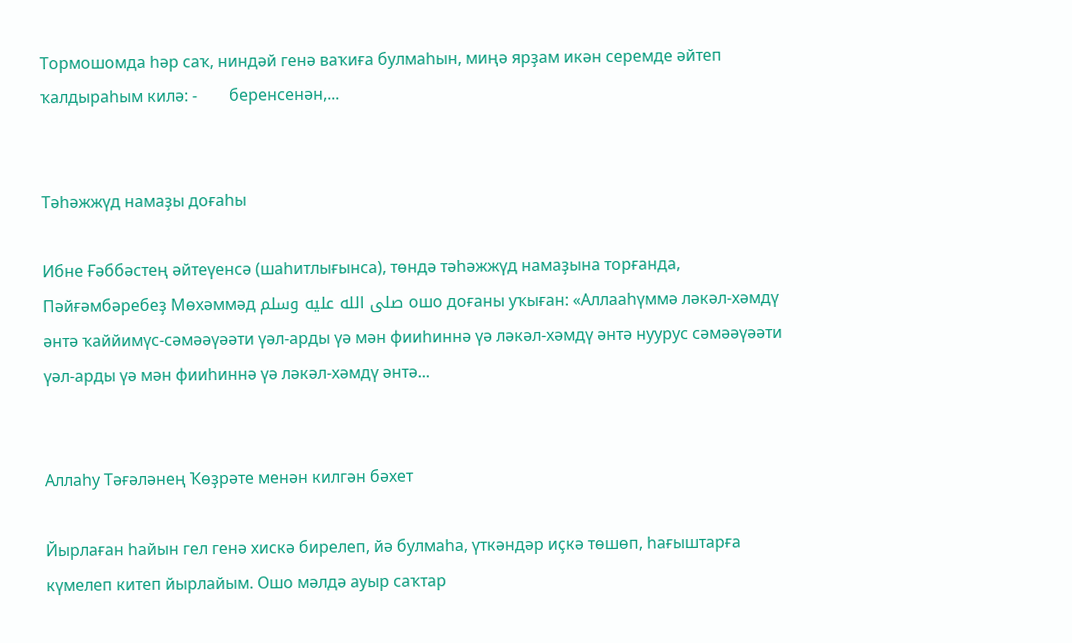Тормошомда һәр саҡ, ниндәй генә ваҡиға булмаһын, миңә ярҙам икән серемде әйтеп ҡалдыраһым килә: -        беренсенән,...


Тәһәжжүд намаҙы доғаһы

Ибне Ғәббәстең әйтеүенсә (шаһитлығынса), төндә тәһәжжүд намаҙына торғанда, Пәйғәмбәребеҙ Мөхәммәд صلى الله عليه وسلم ошо доғаны уҡыған: «Аллааһүммә ләкәл-хәмдү әнтә ҡаййимүс-сәмәәүәәти үәл-арды үә мән фииһиннә үә ләкәл-хәмдү әнтә нуурус сәмәәүәәти үәл-арды үә мән фииһиннә үә ләкәл-хәмдү әнтә...


Аллаһу Тәғәләнең Ҡөҙрәте менән килгән бәхет

Йырлаған һайын гел генә хискә бирелеп, йә булмаһа, үткәндәр иҫкә төшөп, һағыштарға күмелеп китеп йырлайым. Ошо мәлдә ауыр саҡтар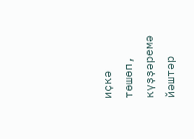иҫкә төшөп, күҙҙәремә йәштәр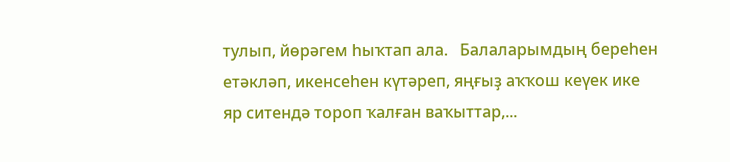тулып, йөрәгем һыҡтап ала.   Балаларымдың береһен етәкләп, икенсеһен күтәреп, яңғыҙ аҡҡош кеүек ике яр ситендә тороп ҡалған ваҡыттар,...